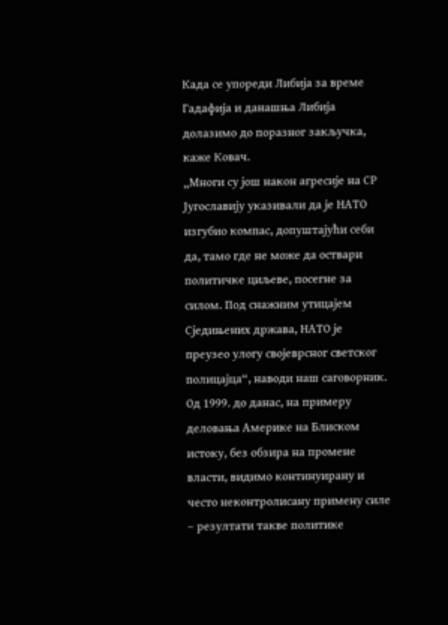Када се упореди Либија за време Гадафија и данашња Либија долазимо до поразног закључка, каже Ковач.
„Многи су још након агресије на СР Југославију указивали да је НАТО изгубио компас, допуштајући себи да, тамо где не може да оствари политичке циљеве, посегне за силом. Под снажним утицајем Сједињених држава, НАТО је преузео улогу својеврсног светског полицајца“, наводи наш саговорник.
Од 1999. до данас, на примеру деловања Америке на Блиском истоку, без обзира на промене власти, видимо континуирану и често неконтролисану примену силе – резултати такве политике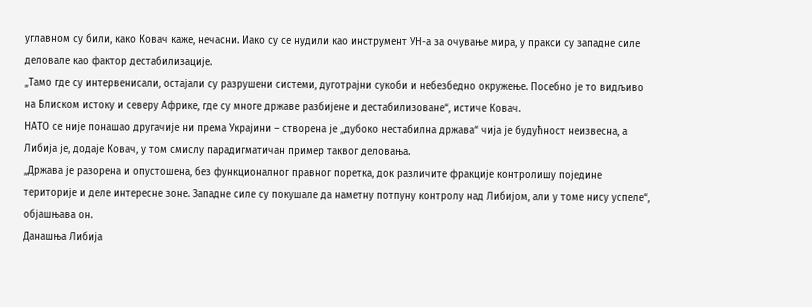углавном су били, како Ковач каже, нечасни. Иако су се нудили као инструмент УН-а за очување мира, у пракси су западне силе деловале као фактор дестабилизације.
„Тамо где су интервенисали, остајали су разрушени системи, дуготрајни сукоби и небезбедно окружење. Посебно је то видљиво на Блиском истоку и северу Африке, где су многе државе разбијене и дестабилизоване“, истиче Ковач.
НАТО се није понашао другачије ни према Украјини – створена је „дубоко нестабилна држава“ чија је будућност неизвесна, а Либија је, додаје Ковач, у том смислу парадигматичан пример таквог деловања.
„Држава је разорена и опустошена, без функционалног правног поретка, док различите фракције контролишу поједине територије и деле интересне зоне. Западне силе су покушале да наметну потпуну контролу над Либијом, али у томе нису успеле“, објашњава он.
Данашња Либија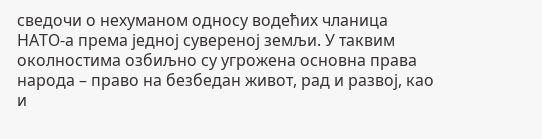сведочи о нехуманом односу водећих чланица НАТО-а према једној сувереној земљи. У таквим околностима озбиљно су угрожена основна права народа – право на безбедан живот, рад и развој, као и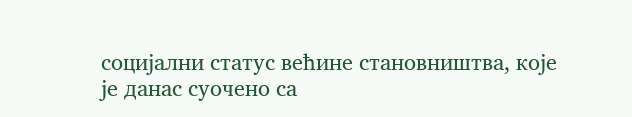социјални статус већине становништва, које је данас суочено са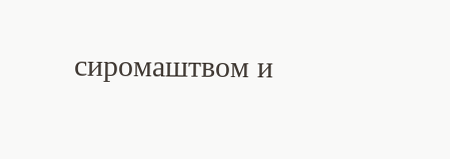сиромаштвом и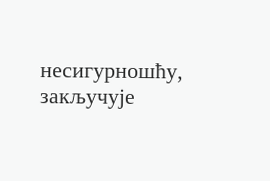несигурношћу, закључује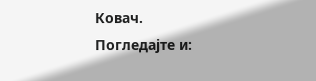Ковач.
Погледајте и: